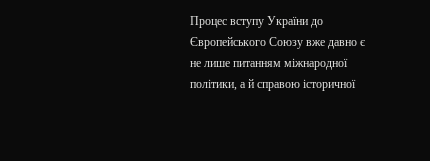Процес вступу України до Європейського Союзу вже давно є не лише питанням міжнародної політики, а й справою історичної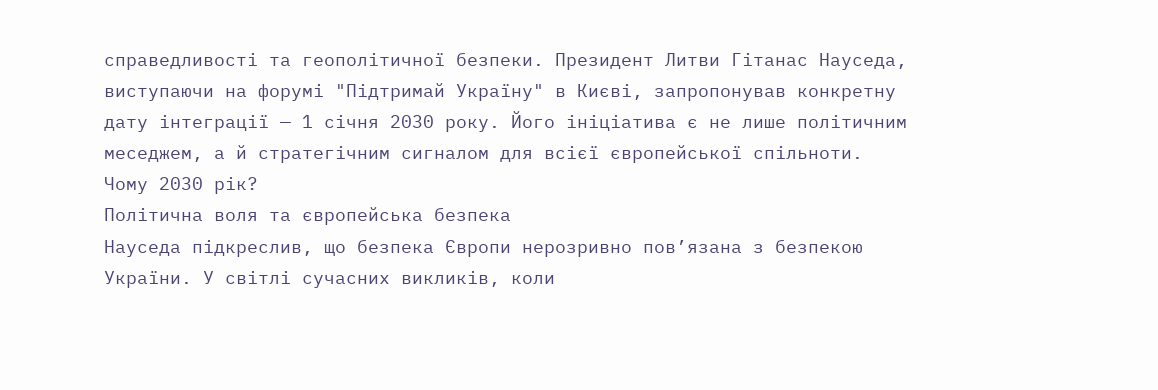справедливості та геополітичної безпеки. Президент Литви Гітанас Науседа, виступаючи на форумі "Підтримай Україну" в Києві, запропонував конкретну дату інтеграції — 1 січня 2030 року. Його ініціатива є не лише політичним меседжем, а й стратегічним сигналом для всієї європейської спільноти.
Чому 2030 рік?
Політична воля та європейська безпека
Науседа підкреслив, що безпека Європи нерозривно пов’язана з безпекою України. У світлі сучасних викликів, коли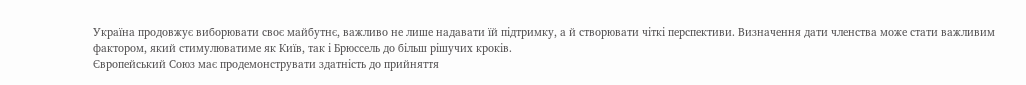Україна продовжує виборювати своє майбутнє, важливо не лише надавати їй підтримку, а й створювати чіткі перспективи. Визначення дати членства може стати важливим фактором, який стимулюватиме як Київ, так і Брюссель до більш рішучих кроків.
Європейський Союз має продемонструвати здатність до прийняття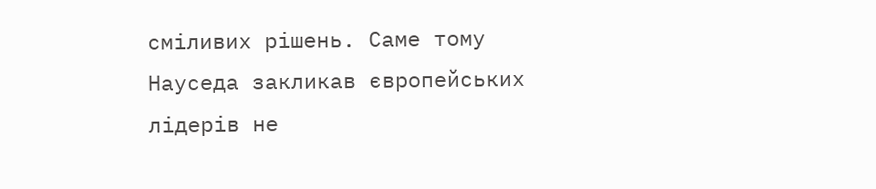сміливих рішень. Саме тому Науседа закликав європейських лідерів не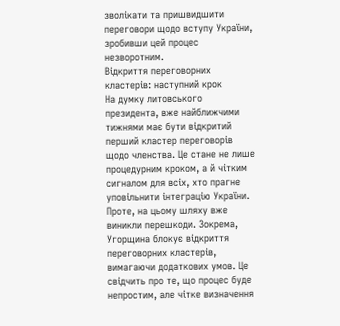зволікати та пришвидшити переговори щодо вступу України, зробивши цей процес незворотним.
Відкриття переговорних кластерів: наступний крок
На думку литовського президента, вже найближчими тижнями має бути відкритий перший кластер переговорів щодо членства. Це стане не лише процедурним кроком, а й чітким сигналом для всіх, хто прагне уповільнити інтеграцію України.
Проте, на цьому шляху вже виникли перешкоди. Зокрема, Угорщина блокує відкриття переговорних кластерів, вимагаючи додаткових умов. Це свідчить про те, що процес буде непростим, але чітке визначення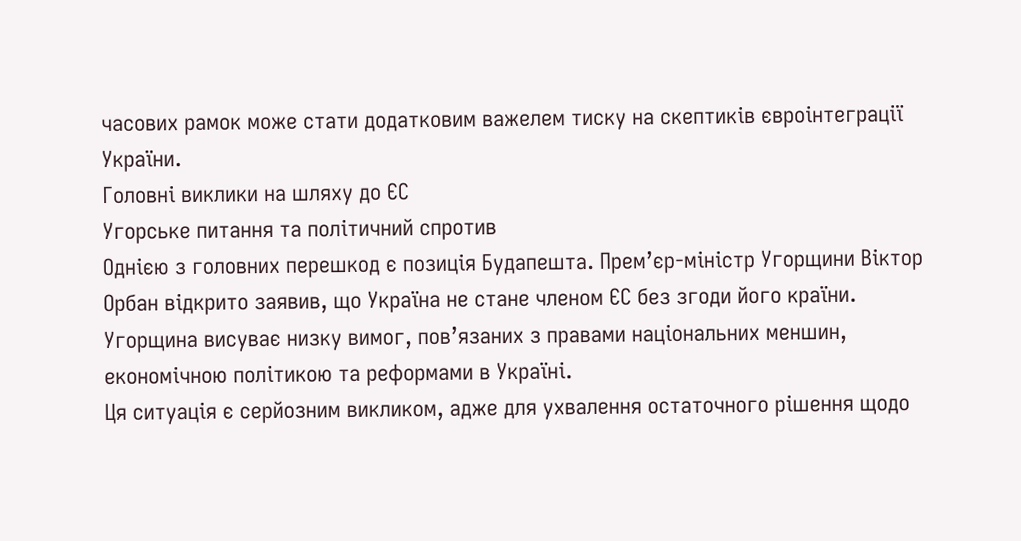часових рамок може стати додатковим важелем тиску на скептиків євроінтеграції України.
Головні виклики на шляху до ЄС
Угорське питання та політичний спротив
Однією з головних перешкод є позиція Будапешта. Прем’єр-міністр Угорщини Віктор Орбан відкрито заявив, що Україна не стане членом ЄС без згоди його країни. Угорщина висуває низку вимог, пов’язаних з правами національних меншин, економічною політикою та реформами в Україні.
Ця ситуація є серйозним викликом, адже для ухвалення остаточного рішення щодо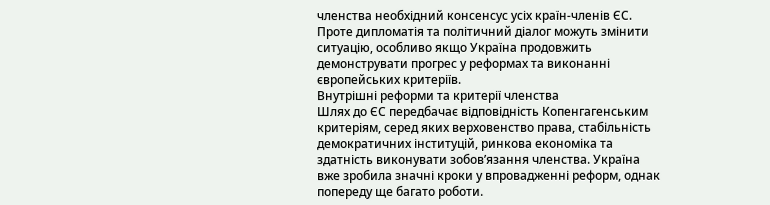членства необхідний консенсус усіх країн-членів ЄС. Проте дипломатія та політичний діалог можуть змінити ситуацію, особливо якщо Україна продовжить демонструвати прогрес у реформах та виконанні європейських критеріїв.
Внутрішні реформи та критерії членства
Шлях до ЄС передбачає відповідність Копенгагенським критеріям, серед яких верховенство права, стабільність демократичних інституцій, ринкова економіка та здатність виконувати зобов’язання членства. Україна вже зробила значні кроки у впровадженні реформ, однак попереду ще багато роботи.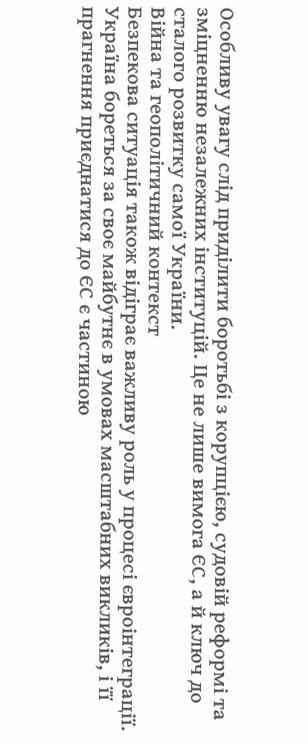Особливу увагу слід приділити боротьбі з корупцією, судовій реформі та зміцненню незалежних інституцій. Це не лише вимога ЄС, а й ключ до сталого розвитку самої України.
Війна та геополітичний контекст
Безпекова ситуація також відіграє важливу роль у процесі євроінтеграції. Україна бореться за своє майбутнє в умовах масштабних викликів, і її прагнення приєднатися до ЄС є частиною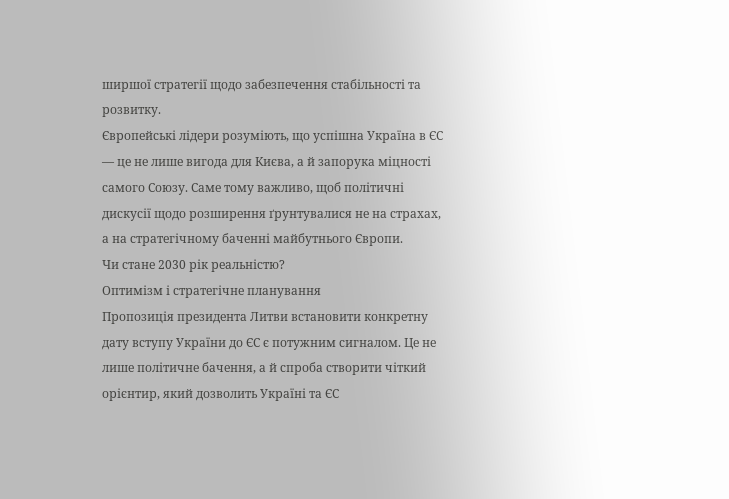ширшої стратегії щодо забезпечення стабільності та розвитку.
Європейські лідери розуміють, що успішна Україна в ЄС — це не лише вигода для Києва, а й запорука міцності самого Союзу. Саме тому важливо, щоб політичні дискусії щодо розширення ґрунтувалися не на страхах, а на стратегічному баченні майбутнього Європи.
Чи стане 2030 рік реальністю?
Оптимізм і стратегічне планування
Пропозиція президента Литви встановити конкретну дату вступу України до ЄС є потужним сигналом. Це не лише політичне бачення, а й спроба створити чіткий орієнтир, який дозволить Україні та ЄС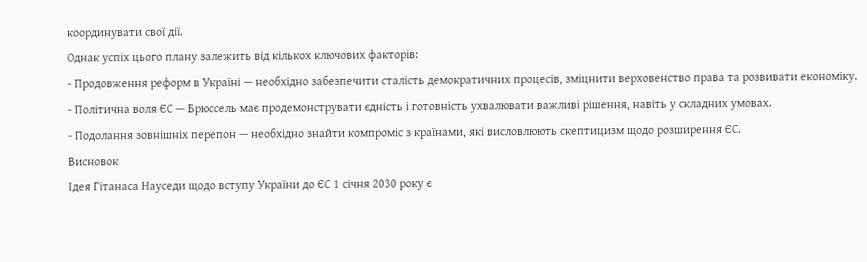координувати свої дії.
Однак успіх цього плану залежить від кількох ключових факторів:
- Продовження реформ в Україні — необхідно забезпечити сталість демократичних процесів, зміцнити верховенство права та розвивати економіку.
- Політична воля ЄС — Брюссель має продемонструвати єдність і готовність ухвалювати важливі рішення, навіть у складних умовах.
- Подолання зовнішніх перепон — необхідно знайти компроміс з країнами, які висловлюють скептицизм щодо розширення ЄС.
Висновок
Ідея Гітанаса Науседи щодо вступу України до ЄС 1 січня 2030 року є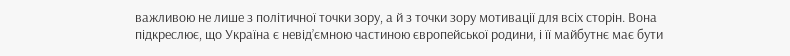важливою не лише з політичної точки зору, а й з точки зору мотивації для всіх сторін. Вона підкреслює, що Україна є невід’ємною частиною європейської родини, і її майбутнє має бути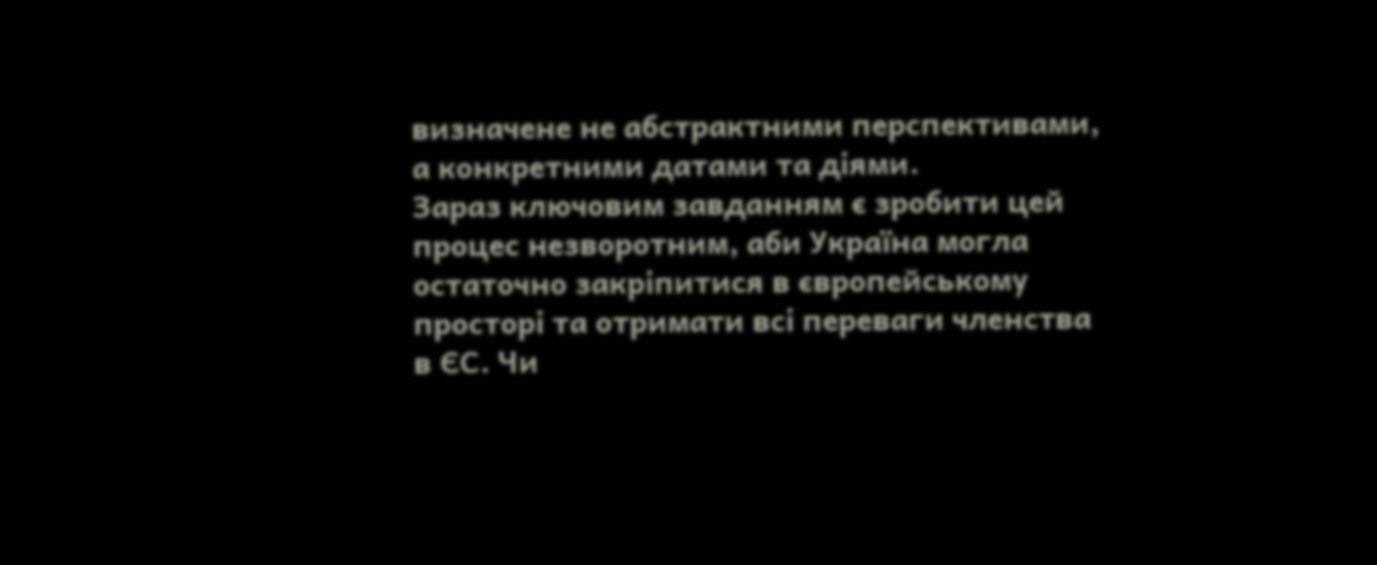визначене не абстрактними перспективами, а конкретними датами та діями.
Зараз ключовим завданням є зробити цей процес незворотним, аби Україна могла остаточно закріпитися в європейському просторі та отримати всі переваги членства в ЄС. Чи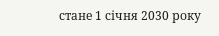стане 1 січня 2030 року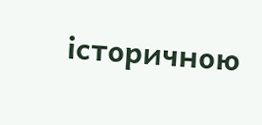історичною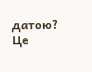датою? Це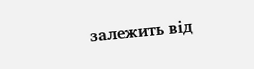залежить від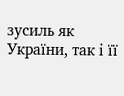зусиль як України, так і її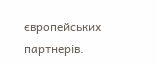європейських партнерів.